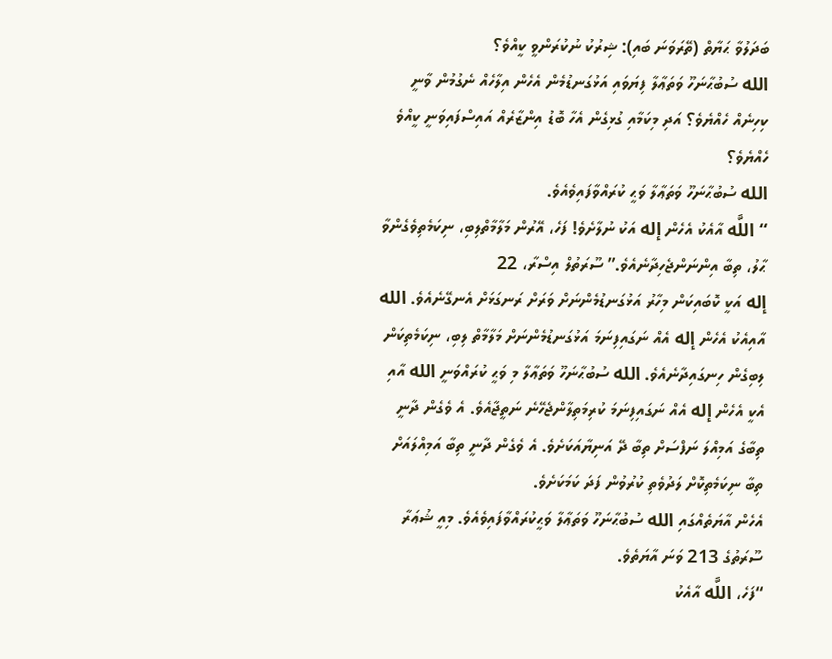ބަދަލުވާ ޙަޔާތް (ތޭރަވަނަ ބައި): ޝިރުކު ނުކުރަންވީ ކީއްވެ؟
الله ސުބުޙާނަހޫ ވަތަޢާލާ ފިޔަވައި އަޅުގަނޑުމެން އެހެން އިލާހެއް ނެގުމުން ވާނީ ކިހިނެއް ހެއްޔެވެ؟ އަދި މިކަމާއި ގުޅިގެން އެހާ ބޮޑު އިންޒާރެއް އައިސްފައިވަނީ ކީއްވެ ހެއްޔެވެ؟
الله ސުބުޙާނަހޫ ވަތަޢާލާ ވަޙީ ކުރައްވާފައިވެއެވެ.
“اللَّه އާއެކު އެހެން إله އަކު ނުލާށެވެ! ފަހެ، އޭރުން މަލާމާތްލިބި، ނިކަމެތިވެގެންވާ ޙާލު، ތިބާ އިންނަންޖެހިދާނެއެވެ.” ސޫރަތުލް އިސްރާ، 22
إله އަކީ ކޮބައިކަން މިހާރު އަޅުގަނޑުމެންނަށް ވަރަށް ރަނގަޅަށް އެނގޭނެއެވެ. الله އާއިއެކު އެހެން إله އެއް ނަގައިފިނަމަ އަޅުގަނޑުމެންނަށް މަލާމާތް ލިބި، ނިކަމެތިކަން ލިބިގެން ހިނގައިދާނެއެވެ. الله ސުބުޙާނަހޫ ވަތަޢާލާ މި ވަޙީ ކުރައްވަނީ الله އާއި އެކީ އެހެން إله އެއް ނަގައިފިނަމަ ކުރިމަތިލާންޖެހޭނެ ނަތީޖާއެވެ. އެ ވެގެން ދާނީ ތިބާގެ އަމިއްލަ ނަފްސަށް ތިބާ ދޭ އަނިޔާއަކަށެވެ. އެ ވެގެން ދާނީ ތިބާ އަމިއްލައަށް ތިބާ ނިކަމެތިކޮށް ލަދުވެތި ކުރުވުން ފަދަ ކަމަކަށެވެ.
އެހެން އާޔަތެއްގައި الله ސުބުޙާނަހޫ ވަތަޢާލާ ވަޙީކުރައްވާފައިވެއެވެ. މިއީ ޝުޢަރާ ސޫރަތުގެ 213 ވަނަ އާޔަތެވެ.
“ފަހެ، اللَّه އާއެކު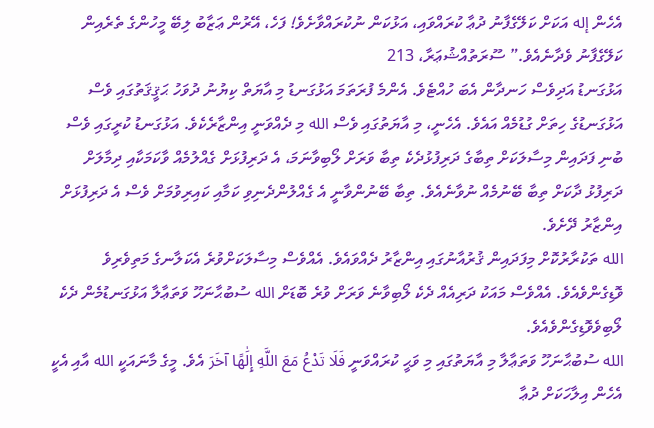އެހެން إله އަކަށް ކަލޭގެފާނު ދުޢާ ކުރައްވައި، އަޅުކަން ނުކުރައްވާށެވެ! ފަހެ، އޭރުން ޢަޒާބު ލިބޭ މީހުންގެ ތެރެއިން ކަލޭގެފާނު ވެދާނެއެވެ.” ސޫރަތުއްޝުޢަރާ، 213
އަޅުގަނޑު އަދިވެސް ހަނދާން އެބަ ހުއްޓެވެ. އެންމެ ފުރަތަމަ އަޅުގަނޑު މި އާޔަތް ކިޔުނު ދުވަހު ޙަޤީޤަތުގައި ވެސް އަޅުގަނޑުގެ ހިތަށް ގުޑުމެއް އައެވެ. އެހެނީ، މި އާޔަތުގައި ވެސް الله މި ދެއްވަނީ އިންޒާރެކެވެ. އަޅުގަނޑު ކުރީގައި ވެސް ބުނި ފަދައިން މިސާލަކަށް ތިބާގެ ދަރިފުޅުދެކެ ތިބާ ވަރަށް ލޯބިވާނަމަ، އެ ދަރިފުޅަށް ގެއްލުމެއް ވާކަމަކާއި ދިމާލަށް ދަރިފުޅު ދާކަށް ތިބާ ބޭނުމެއް ނުވާނެއެވެ. ތިބާ ބޭނުންވާނީ އެ ގެއްލުންދެނިވި ކަމާއި ކައިރިވުމަށް ވެސް އެ ދަރިފުޅަށް އިންޒާރު ދޭށެވެ.
الله ތަކުރާރުކޮށް މިފަދައިން ޤުރުއާނުގައި އިންޒާރު ދެއްވައެވެ. އެއްވެސް މިސާލަކަށްވުރެ އެކަލާނގެ މަތިވެރިވެ ވޮޑިގެންވެއެވެ. އެއްވެސް މައަކު ދަރިއެއް ދެކެ ލޯބިވާނެ ވަރަށް ވުރެ ބޮޑަށް الله ސުބުޙާނަހޫ ވަތަޢާލާ އަޅުގަނޑުމެން ދެކެ ލޯބިވެވޮޑިގެންވެއެވެ.
الله ސުބުޙާނަހޫ ވަތަޢާލާ މި އާޔަތުގައި މި ވަޙީ ކުރައްވަނީ فَلَا تَدْعُ مَعَ اللَّهِ إِلَٰهًا آخَرَ އެވެ. މީގެ މާނައަކީ الله އާއި އެކީ އެހެން އިލާހަކަށް ދުޢާ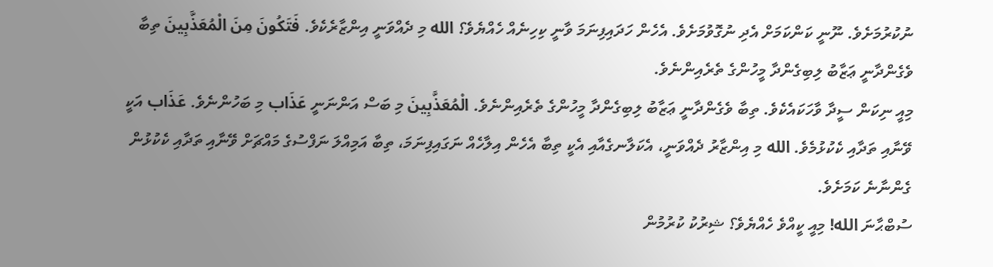ނުކުރުމަށެވެ. ނޫނީ ކަންކަމަށް އެދި ނުގޮވުމަށެވެ. އެހެން ހަދައިފިނަމަ ވާނީ ކިހިނެއް ހެއްޔެވެ؟ الله މި ދެއްވަނީ އިންޒާރެކެވެ. فَتَكُونَ مِنَ الْمُعَذَّبِينَ ތިބާ ވެގެންދާނީ ޢަޒާބު ލިބިގެންދާ މީހުންގެ ތެރެއިންނެވެ.
މިއީ ނިކަން ސީދާ ވާހަކައެކެވެ. ތިބާ ވެގެންދާނީ ޢަޒާބު ލިބިގެންދާ މީހުންގެ ތެރެއިންނެވެ. الْمُعَذَّبِينَ މި ބަސް އަންނަނީ عَذَاب މި ބަހުންނެވެ. عَذَاب އަކީ ވޭނާއި ތަދާއި ކެކުޅުމެވެ. الله މި އިންޒާރު ދެއްވަނީ، އެކަލާނގެއާއި އެކީ ތިބާ އެހެން އިލާހެއް ނަގައިފިނަމަ، ތިބާ އަމިއްލަ ނަފްސުގެ މައްޗަށް ވޭނާއި ތަދާއި ކެކުޅުން ގެންނާނެ ކަމަށެވެ.
ސުބްޙާނަ الله! މިއީ ކީއްވެ ހެއްޔެވެ؟ ޝިރުކު ކުރުމުން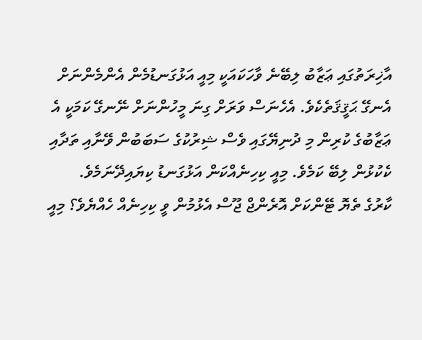އާޚިރަތުގައި ޢަޒާބު ލިބޭނެ ވާހަކައަކީ މިއީ އަޅުގަނޑުމެން އެންމެންނަށް އެނގޭ ޙަޤީޤަތެކެވެ. އެހެނަސް ވަރަށް ގިނަ މީހުންނަށް ނޭނގޭ ކަމަކީ އެ ޢަޒާބުގެ ކުރިން މި ދުނިޔޭގައި ވެސް ޝިރުކުގެ ސަބަބުން ވޭނާއި ތަދާއި ކެކުޅުން ލިބޭ ކަމެވެ. މިއީ ކިހިނެއްކަން އަޅުގަނޑު ކިޔައިދޭނަމެވެ.
ކާރުގެ ތެޔޮ ޓޭންކަށް އޮރެންޖް ޖޫސް އެޅުމުން ވީ ކިހިނެއް ހެއްޔެވެ؟ މިއީ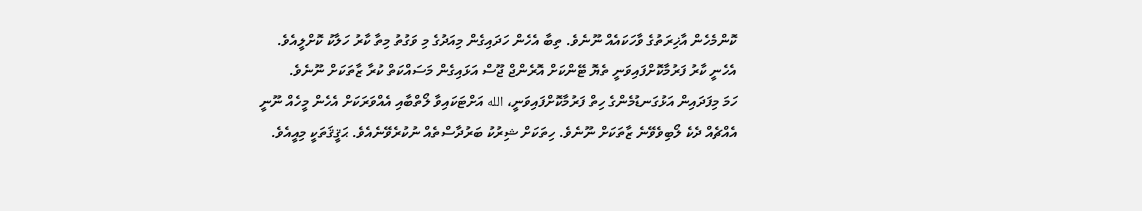ކޮންމެހެން އާޚިރަތުގެ ވާހަކައެއް ނޫނެވެ. ތިބާ އެހެން ހަދައިގެން މިއަދުގެ މި ވަގުތު މިތާ ކާރު ހަލާކު ކޮށްލީއެވެ. އެހެނީ ކާރު ފަރުމާކޮށްފައިވަނީ ތެޔޮ ޓޭންކަށް އޮރެންޖް ޖޫސް އަޅައިގެން މަސައްކަތް ކުރާ ޒާތަކަށް ނޫނެވެ.
ހަމަ މިފަދައިން އަޅުގަނޑުމެންގެ ހިތް ފަރުމާކޮށްފައިވަނީ، الله އަށްޓަކައިވާ ލޯތްބާއި އެއްވަރަކަށް އެހެން މީހެއް ނޫނީ އެއްޗެއް ދެކެ ލޯބިވެވޭނެ ޒާތަކަށް ނޫނެވެ. ހިތަކަށް ޝިރުކު ބަރުދާސްތެއް ނުކުރެވޭނެއެވެ. ޙަޤީޤަތަކީ މިއީއެވެ.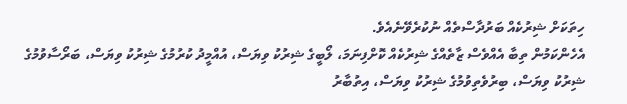ހިތަކަށް ޝިރުކެއް ބަރުދާސްތެއް ނުކުރެވޭނެއެވެ.
އެހެންކަމުން ތިބާ އެއްވެސް ޒާތެއްގެ ޝިރުކެއް ކޮށްފިނަމަ، ލޯބީގެ ޝިރުކު ވިޔަސް، އުއްމީދު ކުރުމުގެ ޝިރުކު ވިޔަސް، ބަރޯސާވުމުގެ ޝިރުކު ވިޔަސް، ބިރުވެތިވުމުގެ ޝިރުކު ވިޔަސް، އިތުބާރު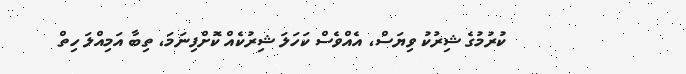ކުރުމުގެ ޝިރުކު ވިޔަސް، އެއްވެސް ކަހަލަ ޝިރުކެއް ކޮށްފިނަމަ، ތިބާ އަމިއްލަ ހިތް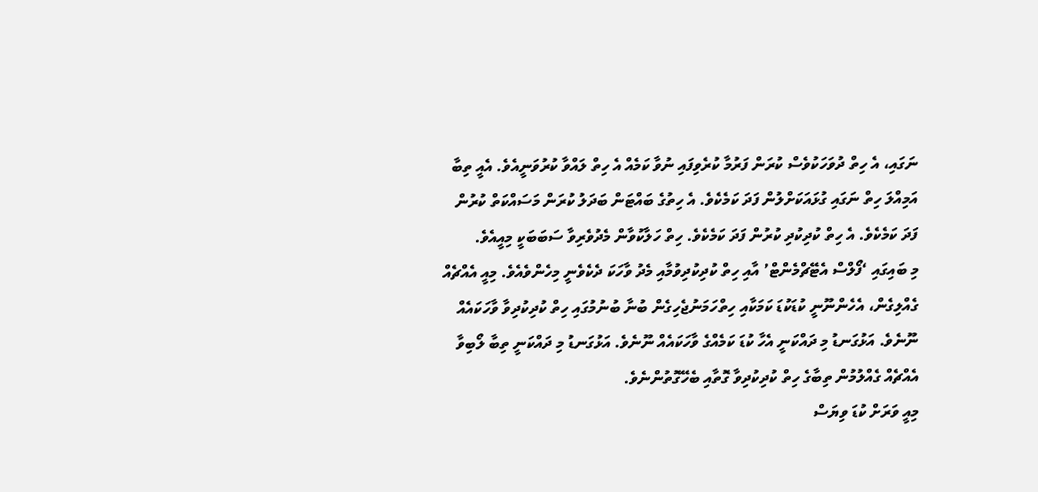ނަގައި، އެ ހިތް ދުވަހަކުވެސް ކުރަން ފަރުމާ ކުރެވިފައި ނުވާ ކަމެއް އެ ހިތް ލައްވާ ކުރުވަނީއެވެ. އެއީ ތިބާ އަމިއްލަ ހިތް ނަގައި ގުޅައަކަށްލުން ފަދަ ކަމެކެވެ. އެ ހިތުގެ ބައްޓަން ބަދަލު ކުރަން މަސައްކަތް ކުރުން ފަދަ ކަމެކެވެ. އެ ހިތް ކުދިކުދި ކުރުން ފަދަ ކަމެކެވެ. ހިތް ހަލާކުވާން މެދުވެރިވާ ސަބަބަކީ މިއީއެވެ.
މި ބައިގައި ‘ފޯލްސް އެޓޭޗްމެންޓް’ އާއި ހިތް ކުދިކުދިވުމާއި މެދު ވާހަކަ ދެކެވެނީ މިހެންވެއެވެ. މިއީ އެއްޗެއް ގެއްލިގެން، އެހެންނޫނީ ކުޑަކުޑަ ކަމަކާއި ހިތްހަމަނުޖެހިގެން ބުނާ ބުނުމުގައި ހިތް ކުދިކުދިވާ ވާހަކައެއް ނޫނެވެ. އަޅުގަނޑު މި ދައްކަނީ އެހާ ކުޑަ ކަމެއްގެ ވާހަކައެއް ނޫނެވެ. އަޅުގަނޑު މި ދައްކަނީ ތިބާ ލޯބިވާ އެއްޗެއް ގެއްލުމުން ތިބާގެ ހިތް ކުދިކުދިވާ ގޮތާއި ބެހޭގޮތުންނެވެ.
މިއީ ވަރަށް ކުޑަ ވިޔަސް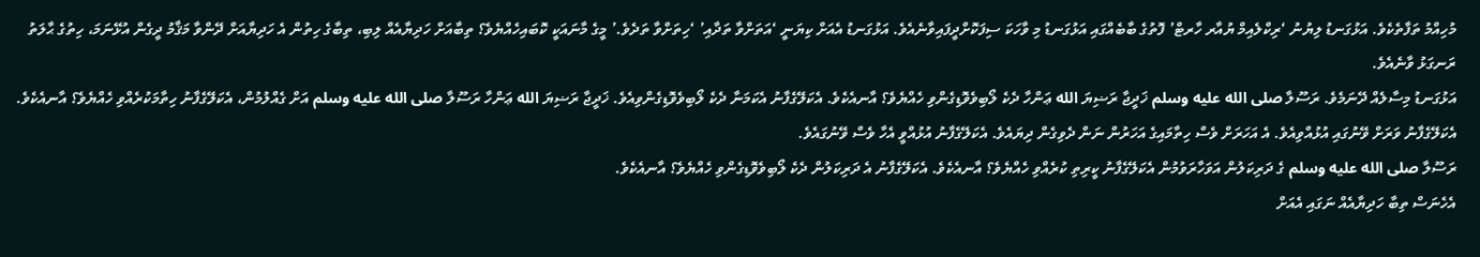މުހިއްމު ތަފާތެކެވެ. އަޅުގަނޑު ލިޔުނު ‘ރިކްލެއިމް ޔުއާރ ހާރޓް’ ފޮތުގެ ބާބެއްގައި އަޅުގަނޑު މި ވާހަކަ ސިފަކޮށްދީފައިވާނެއެވެ. އަޅުގަނޑު އެއަށް ކިޔަނީ ‘އަތަށްވާ ތަދާއި’ ‘ހިތަށްވާ ތަދެވެ.’ މީގެ މާނައަކީ ކޮބައިހެއްޔެވެ؟ ތިބާއަށް ހަދިޔާއެއް ލިބި، ތިބާގެ ހިތުން އެ ހަދިޔާއަށް ދޭންވާ މަޤާމު ދީގެން އުޅޭނަމަ، ހިތުގެ ޙާލަތު ރަނގަޅު ވާނެއެވެ.
އަޅުގަނޑު މިސާލެއް ދޭނަމެވެ. ރަސޫލާ صلى الله عليه وسلم ޚަދީޖާ ރަޟިޔަ الله ޢަންހާ ދެކެ ލޯބިވެވޮޑިގެންވި ހެއްޔެވެ؟ އާނއެކެވެ. އެކަލޭގެފާނު އެކަމަނާ ދެކެ ލޯބިވެވޮޑިގެންވިއެވެ. ޚަދީޖާ ރަޟިޔަ الله ޢަންހާ ރަސޫލާ صلى الله عليه وسلم އަށް ގެއްލުމުން، އެކަލޭގެފާނު ހިތާމަކުރެއްވި ހެއްޔެވެ؟ އާނއެކެވެ. އެކަލޭގެފާނު ވަރަށް ވޭނުގައި އުޅުއްވިއެވެ. އެ އަހަރަށް ވެސް ހިތާމައިގެ އަހަރުން ނަން ދެވިގެން ދިޔައެވެ. އެކަލޭގެފާނު އުޅުއްވީ އެހާ ވެސް ވޭނުގައެވެ.
ރަސޫލާ صلى الله عليه وسلم ގެ ދަރިކަލުން އަވަހާރަވުމުން އެކަލޭގެފާނު ކީރިތި ކުރެއްވި ހެއްޔެވެ؟ އާނއެކެވެ. އެކަލޭގެފާނު އެ ދަރިކަލުން ދެކެ ލޯބިވެވޮޑިގެންވި ހެއްޔެވެ؟ އާނއެކެވެ.
އެހެނަސް ތިބާ ހަދިޔާއެއް ނަގައި އެއަށް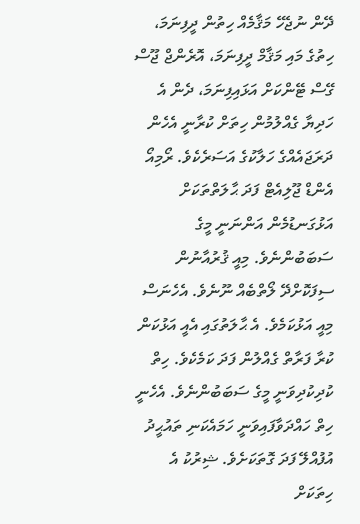ދޭން ނުޖެހޭ މަޤާމެއް ހިތުން ދީފިނަމަ، ހިތުގެ މައި މަޤާމް ދީފިނަމަ، އޮރެންޖް ޖޫސް ގޭސް ޓޭންކަށް އަޅައިފިނަމަ، ދެން އެ ހަދިޔާ ގެއްލުމުން ހިތަށް ކުރާނީ އެހެން ދަރަޖައެއްގެ ހަލާކުގެ އަސަރެކެވެ. ރޯމިއޯ އެންޑް ޖޫލިއެޓް ފަދަ ޙާލަތްތަކަށް އަޅުގަނޑުމެން އަންނަނީ މީގެ ސަބަބުންނެވެ. މިއީ ޤުރުއާނުން ސިފަކޮށްދޭ ލޯތްބެއް ނޫނެވެ. އެހެނަސް މިއީ އަޅުކަމެވެ. އެ ޙާލަތުގައި އެއީ އަޅުކަން ކުރާ ފަރާތް ގެއްލުން ފަދަ ކަމެކެވެ. ހިތް ކުދިކުދިވަނީ މީގެ ސަބަބުންނެވެ. އެހެނީ ހިތް ހައްދަވާފައިވަނީ ހަމައެކަނި ތައުޙީދު އުފުއްލޭ ފަދަ ގޮތަކަށެވެ. ޝިރުކު އެ ހިތަކަށް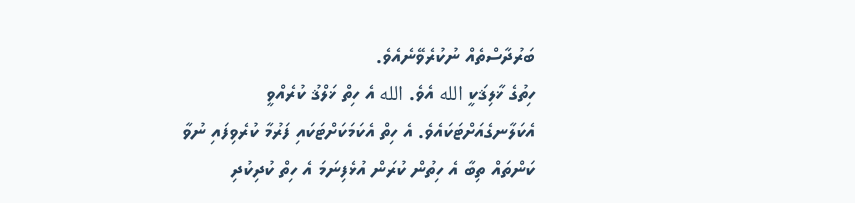ބަރުދާސްތެއް ނުކުރެވޭނެއެވެ.
ހިތުގެ ޚާލިޤަކީ الله އެވެ. الله އެ ހިތް ޚަލްޤު ކުރެއްވީ އެކަލާނގެއަށްޓަކައެވެ. އެ ހިތް އެކަމަކަށްޓަކައި ފަރުމާ ކުރެވިފައި ނުވާ ކަންތައް ތިބާ އެ ހިތުން ކުރަން އުޅެފިނަމަ އެ ހިތް ކުދިކުދި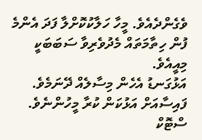ވެގެންދެއެވެ. މީހާ ހަލާކުކޮށްލާ ފަދަ އެންމެ ފުން ހިތާމަތައް މެދުވެރިވާ ސަބަބަކީ މިއީއެވެ.
އަޅުގަނޑު އެހެން މިސާލެއް ދޭނަމެވެ. ފައިސާއަށް އަޅުކަން ކުރާ މީހުންނެވެ. ސްޓޮކް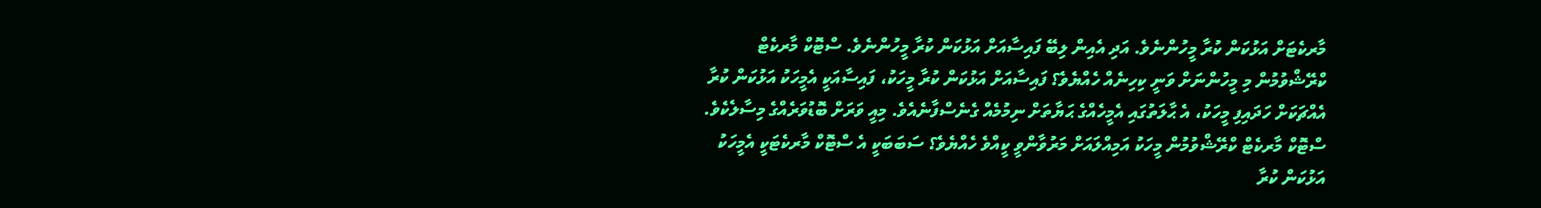މާރކެޓަށް އަޅުކަން ކުރާ މީހުންނެވެ. އަދި އެއިން ލިބޭ ފައިސާއަށް އަޅުކަން ކުރާ މީހުންނެވެ. ސްޓޮކް މާރކެޓް ކްރޭޝްވުމުން މި މީހުންނަށް ވަނީ ކިހިނެއް ހެއްޔެވެ؟ ފައިސާއަށް އަޅުކަން ކުރާ މީހަކު، ފައިސާއަކީ އެމީހަކު އަޅުކަން ކުރާ އެއްޗަކަށް ހަދައިފި މީހަކު، އެ ޙާލަތުގައި އެމީހެއްގެ ޙަޔާތަށް ނިމުމެއް ގެނެސްފާނެއެވެ. މިއީ ވަރަށް ބޮޑުވަރެއްގެ މިސާލެކެވެ.
ސްޓޮކް މާރކެޓް ކްރޭޝްވުމުން މީހަކު އަމިއްލައަށް މަރުވާންވީ ކީއްވެ ހެއްޔެވެ؟ ސަބަބަކީ އެ ސްޓޮކް މާރކެޓަކީ އެމީހަކު އަޅުކަން ކުރާ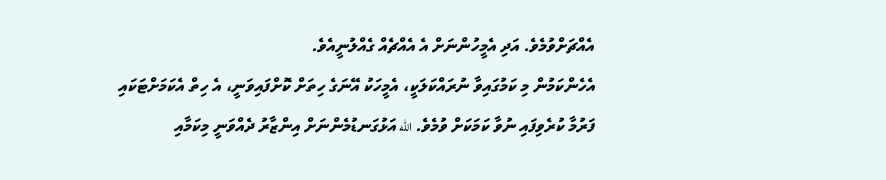އެއްޗަށްވުމެވެ. އަދި އެމީހުންނަށް އެ އެއްޗެއް ގެއްލުނީއެވެ.
އެހެންކަމުން މި ކަމުގައިވާ ނުރައްކަލަކީ، އެމީހަކު އޭނަގެ ހިތަށް ކޮށްފައިވަނީ، އެ ހިތް އެކަމަށްޓަކައި ފަރުމާ ކުރެވިފައި ނުވާ ކަމަކަށް ވުމެވެ. الله އަޅުގަނޑުމެންނަށް އިންޒާރު ދެއްވަނީ މިކަމާއި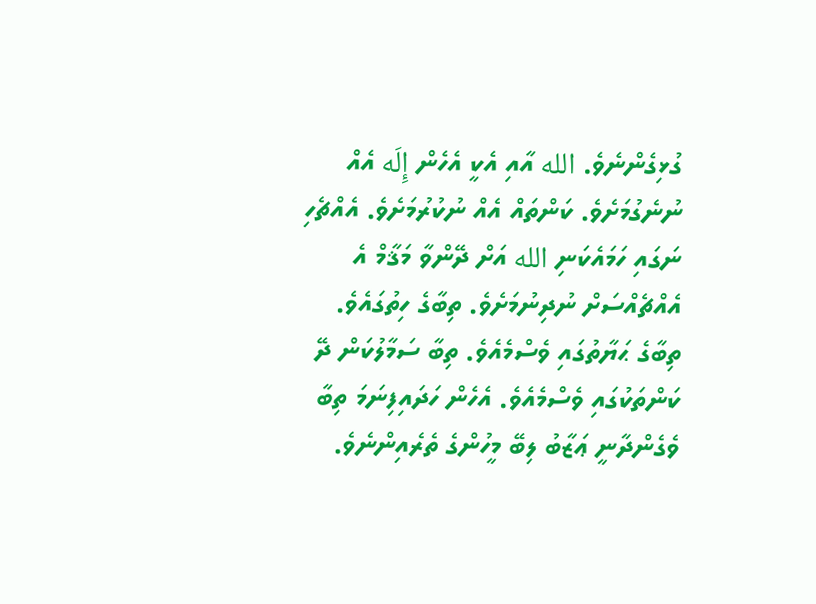ގުޅިގެންނެވެ. الله އާއި އެކީ އެހެން إِلَه އެއް ނުނެގުމަށެވެ. ކަންތައް އެއް ނުކުރުމަށެވެ. އެއްޗެހި ނަގައި ހަމައެކަނި الله އަށް ދޭންވާ މަޤާމް އެ އެއްޗެއްސަށް ނުދިނުމަށެވެ. ތިބާގެ ހިތުގައެވެ. ތިބާގެ ޙަޔާތުގައި ވެސްމެއެވެ. ތިބާ ސަމާލުކަން ދޭ ކަންތަކުގައި ވެސްމެއެވެ. އެހެން ހަދައިފިނަމަ ތިބާ ވެގެންދާނީ ޢަޒާބު ލިބޭ މީހުންގެ ތެރެއިންނެވެ.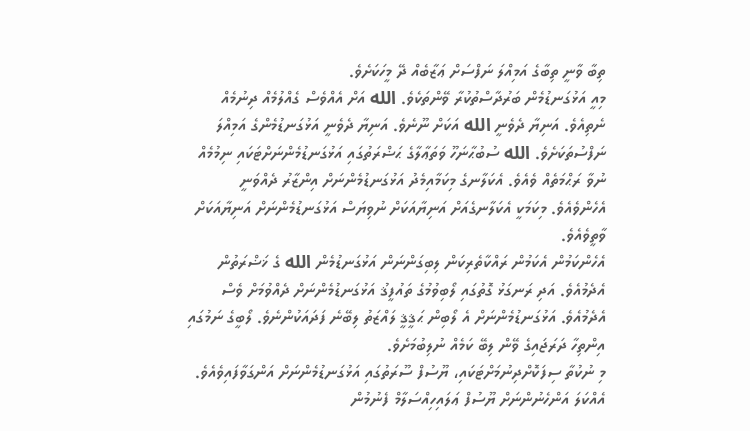ތިބާ ވާނީ ތިބާގެ އަމިއްލަ ނަފްސަށް ޢަޒާބެއް ދޭ މީހަކަށެވެ.
މިއީ އަޅުގަނޑުމެން ބަރުދާސްތުކުރާ ވޭންތަކެވެ. الله އަށް އެއްވެސް ގެއްލުމެއް ދިނުމެއް ނެތިއެވެ. އަނިޔާ ދެވެނީ الله އަކަށް ނޫނެވެ. އަނިޔާ ދެވެނީ އަޅުގަނޑުމެންގެ އަމިއްލަ ނަފްސުތަކަށެވެ. الله ސުބުޙާނަހޫ ވަތަޢާލާގެ ޙަޟްރަތުގައި އަޅުގަނޑުމެންނަށްޓަކައި ނިމުމެއް ނުވާ ރަޙްމަތެއް ވެއެވެ. އެކަލާނގެ މިކަމާއިމެދު އަޅުގަނޑުމެންނަށް އިންޒާރު ދެއްވަނީ އެހެންވެއެވެ. މިކަމަކީ އެކަލާނގެއަށް އަނިޔާއަކަށް ނުވިޔަސް އަޅުގަނޑުމެންނަށް އަނިޔާއަކަށް ވާތީވެއެވެ.
އެހެންކަމުން އެކަމުން ރައްކާތެރިކަން ލިބިގަންނަން އަޅުގަނޑުމެން الله ގެ ޚަޟްރަތުން އެދެމުއެވެ. އަދި ރަނގަޅު ގޮތުގައި ލޯބިވުމުގެ ތައުފީޤު އަޅުގަނޑުމެންނަށް ދެއްވުމަށް ވެސް އެދެމުއެވެ. އަޅުގަނޑުމެންނަށް އެ ލޯބިން ޙަޤީޤީ ލައްޒަތު ލިބޭނެ ފަދައަކުންނެވެ. ލޯބީގެ ނަމުގައި އިންތިހާ ދަރަޖައިގެ ވޭން ލިބޭ ކަމެއް ނުލިބުމަށެވެ.
މި ނުކުތާ ސިފަކޮށްދިނުމަށްޓަކައި، ޔޫސުފް ސޫރަތުގައި އަޅުގަނޑުމެންނަށް އަންގަވާފައިވެއެވެ.
އެއްކަލަ އަންހެނުންނަށް ޔޫސުފް ޢަލައިހިއްސަލާމް ފެނުމުން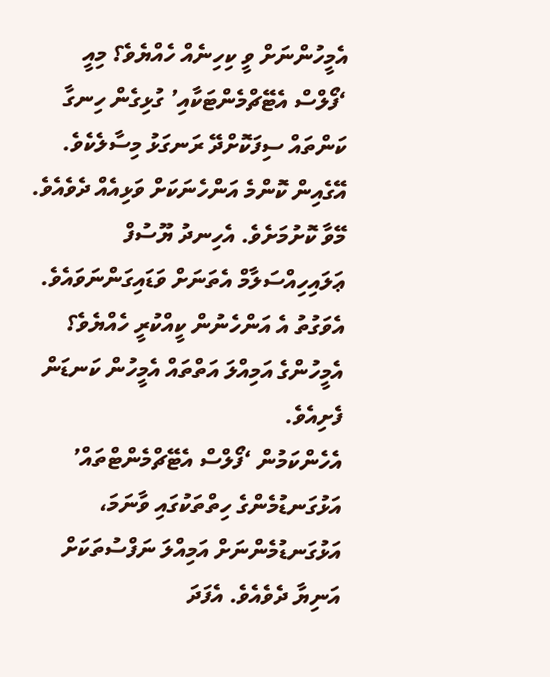އެމީހުންނަށް ވީ ކިހިނެއް ހެއްޔެވެ؟ މިއީ ‘ފޯލްސް އެޓޭޗްމެންޓަކާއި’ ގުޅިގެން ހިނގާ ކަންތައް ސިފަކޮށްދޭ ރަނގަޅު މިސާލެކެވެ.
އޭގެއިން ކޮންމެ އަންހެނަކަށް ވަޅިއެއް ދެވެއެވެ. މޭވާ ކޮށުމަށެވެ. އެހިނދު ޔޫސުފް ޢަލައިހިއްސަލާމް އެތަނަށް ވަޑައިގަންނަވައެވެ. އެވަގުތު އެ އަންހެނުން ކީއްކުރީ ހެއްޔެވެ؟ އެމީހުންގެ އަމިއްލަ އަތްތައް އެމީހުން ކަނޑަން ފެށިއެވެ.
އެހެންކަމުން ‘ފޯލްސް އެޓޭޗްމެންޓްތައް’ އަޅުގަނޑުމެންގެ ހިތްތަކުގައި ވާނަމަ، އަޅުގަނޑުމެންނަށް އަމިއްލަ ނަފްސުތަކަށް އަނިޔާ ދެވެއެވެ. އެފަދަ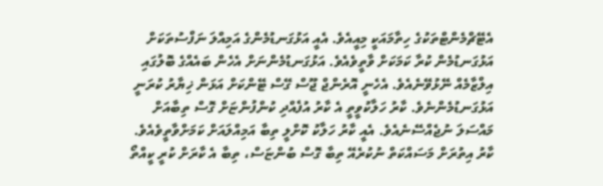އެޓޭޗްމެންޓްތަކުގެ ހިތާމައަކީ މިއީއެވެ. އެއީ އަޅުގަނޑުމެންގެ އަމިއްލަ ނަފްސުތަކަށް އަޅުގަނޑުމެން ކުރާ ކަމަކަށް ވާތީވެއެވެ. އަޅުގަނޑުމެންނަށް އެހެން ބައެއްގެ ބޮލުގައި އިލްޒާމެއް ނޭޅުވޭނެއެވެ. އެހެނީ އޮރެންޖް ޖޫސް ގޭސް ޓޭންކަށް އަޅަން ޚިޔާރު ކުރަނީ އަޅުގަނޑުމެންނެވެ. ކާރު ހަލާކުވީތީ އެ ކާރު އުފެއްދި ކުންފުންޏަށް ގޮސް ތިބާއަށް މައްސަލަ ނުޖެއްސޭނެއެވެ. އެއީ ކާރު ހަލާކު ކޮށްލީ ތިބާ އަމިއްލައަށް ކަމަށްވާތީވެއެވެ. ކާރު އިތުރަށް މަސައްކަތް ނުކުރެއޭ ތިބާ ގޮސް ބުންޏަސް، ތިބާ އެ ކާރަށް ކުރީ ކީއްތޯ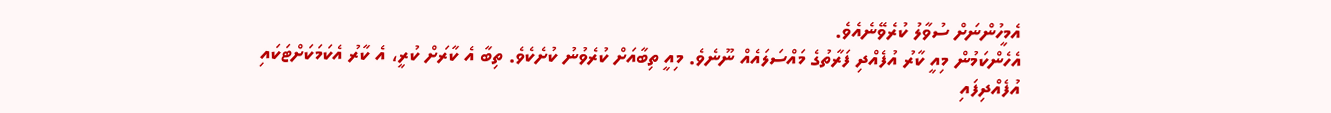އެމީހުންނަށް ސުވާލު ކުރެވޭނެއެވެ.
އެހެންކަމުން މިއީ ކާރު އުފެއްދި ފަރާތުގެ މައްސަލައެއް ނޫނެވެ. މިއީ ތިބާއަށް ކުރެވުނު ކުށެކެވެ. ތިބާ އެ ކާރަށް ކުރީ، އެ ކާރު އެކަމަކަށްޓަކައި އުފެއްދިފައި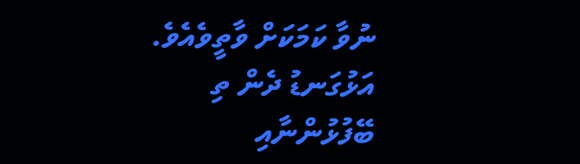ނުވާ ކަމަކަށް ވާތީވެއެވެ.
އަޅުގަނޑު ދެން ތި ބޭފުޅުންނާއި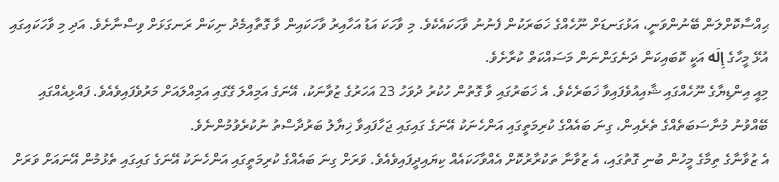ޙިއްސާކޮށްލަން ބޭނުންވަނީ، އަޅުގަނޑަށް ނޫހެއްގެ ޚަބަރަކުން ފެނުނު ވާހަކައެކެވެ. މި ވާހަކަ އަޑު އަހާއިރު ވާހަކައިން ވާ ގޮތާއިމެދު ނިކަން ރަނގަޅަށް ވިސްނާށެވެ. އަދި މި ވާހަކައިގައި އުޅޭ މީހާގެ إِلَه އަކީ ކޮބައިކަން ދަނެގަންނަން މަސައްކަތް ކުރާށެވެ.
މިއީ އިންޑިޔާގެ ނޫހެއްގައި ޝާއިއުވެފައިވާ ޚަބަރެކެވެ. އެ ޚަބަރުގައި ވާ ގޮތުން ހުކުރު ދުވަހު 23 އަހަރުގެ ޒުވާނަކު، އޭނަގެ އަމިއްލަ ގޭގައި އަމިއްލައަށް މަރުވެފައިވެއެވެ. ފައްޅިއެއްގައި ބޭއްވުނު މުނާސަބަތެއްގެ ތެރެއިން، ގިނަ ބައެއްގެ ކުރިމަތީގައި އަންހެނަކު އޭނަގެ ގައިގައި ޖަހާފައިވާ ޚިޔާލު ބަރުދާސްތު ނުކުރެވުމުންނެވެ.
އެ ޒުވާނާގެ ތިމާގެ މީހުން ބުނި ގޮތުގައި، އެ ޒުވާނާ ތަކުރާރުކޮށް އެއްވާހަކައެއް ކިޔައިދީފައިވެއެވެ. ވަރަށް ގިނަ ބައެއްގެ ކުރިމަތީގައި އަންހެނަކު އޭނަގެ ގައިގައި ތެޅުމުން އޭނައަށް ވަރަށް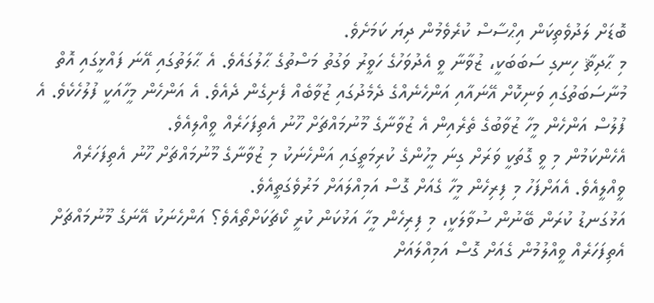ބޮޑަށް ލަދުވެތިކަން އިޙްސާސް ކުރެވެމުން ދިޔަ ކަމަށެވެ.
މި ޙާދިޘާ ހިނގި ސަބަބަކީ، ޒުވާނާ ވީ އެދުވަހުގެ ހަވީރު ވަގުތު މަސްތުގެ ޙާލުގައެވެ. އެ ޙާލަތުގައި އޭނަ ފައްޅީގައި އޮތް މުނާސަބަތުގައި ވަނިކޮށް އޭނައާއި އަންހެނެއްގެ ދެމެދުގައި ޒުވާބެއް ފެށިގެން ދެއެވެ. އެ އަންހެން މީހާއަކީ ފުލުހެކެވެ. އެ ފުލުސް އަންހެން މީހާ ޒުވާބުގެ ތެރެއިން އެ ޒުވާނާގެ މޫނުމައްޗަށް ހޫނު އެތިފަހަރެއް ވީއްލިއެވެ.
އެހެންކަމުން މި ވީ ގޮތަކީ ވަރަށް ގިނަ މީހުންގެ ކުރިމަތީގައި އަންހެނަކު މި ޒުވާނާގެ މޫނުމައްޗަށް ހޫނު އެތިފަހަރެއް ވީއްލީއެވެ. އެއަށްފަހު މި ފިރިހެން މީހާ ގެއަށް ގޮސް އަމިއްލައަށް މަރުވެގަތީއެވެ.
އަޅުގަނޑު ކުރަން ބޭނުން ސުވާލަކީ، މި ފިރިހެން މީހާ އަޅުކަން ކުރީ ކޯޗަކަށްތޯއެވެ؟ އަންހެނަކު އޭނަގެ މޫނުމައްޗަށް އެތިފަހަރެއް ވީއްލުމުން ގެއަށް ގޮސް އަމިއްލައަށް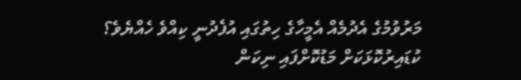މަރުވުމުގެ އެދުމެއް އެމީހާގެ ހިތުގައި އުފެދުނީ ކިއްވެ ހެއްޔެވެ؟
ކުޑައިރުކޮޅަކަށް މަޑުކޮށްފައި ނިކަން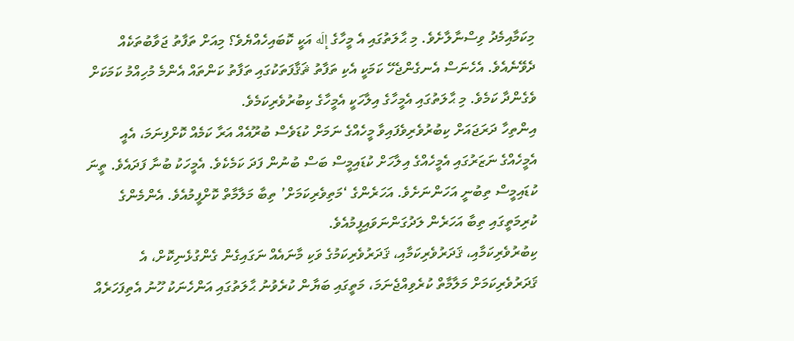މިކަމާއިމެދު ވިސްނާލާށެވެ. މި ޙާލަތުގައި އެ މީހާގެ إِلَه އަކީ ކޮބައިހެއްޔެވެ؟ މިއަށް ތަފާތު ޖަވާބުތަކެއް ދެވޭނެއެވެ. އެހެނަސް އެނގެންޖެހޭ ކަމަކީ އެކި ތަފާތު ޘަޤާފަތަކުގައި ތަފާތު ކަންތައް އެންމެ މުހިއްމު ކަމަކަށް ވެގެންދާ ކަމެވެ. މި ޙާލަތުގައި އެމީހާގެ އިލާހަކީ އެމީހާގެ ކިބުރުވެރިކަމެވެ.
އިންތިހާ ދަރަޖައަށް ކިބުރުވެރިވެފައިވާ މީހެއްގެ ނަމަށް ކުޑަވެސް ބުރޫއެއް އަރާ ކަމެއް ކޮށްފިނަމަ، އެއީ އެމީހެއްގެ ނަޒަރުގައި އެމީހެއްގެ އިލާހަށް ކުޑައިމީސް ބަސް ބުނުން ފަދަ ކަމެކެވެ. އެމީހަކު ބުނާ ފަދައެވެ. ތީނަ ކުޑައިމީސް ތިބުނީ އަހަންނަށެވެ. އަހަރެންގެ ‘މަތިވެރިކަމަށް’ ތިބާ މަލާމާތް ކޮށްފީމުއެވެ. އެންމެންގެ ކުރިމަތީގައި ތިބާ އަހަރެން ލަދުގަންނަވައިފީމުއެވެ.
ކިބުރުވެރިކަމާއި، ޤަދަރުވެރިކަމާއި، ޤަދަރުވެރިކަމުގެ ވަކި މާނައެއް ނަގައިގެން ގެންގުޅެނިކޮށް، އެ ޤަދަރުވެރިކަމަށް މަލާމާތް ކުރެވިއްޖެނަމަ، މަތީގައި ބަޔާން ކުރެވުނު ޙާލަތުގައި އަންހެނަކު ހޫނު އެތިފަހަރެއް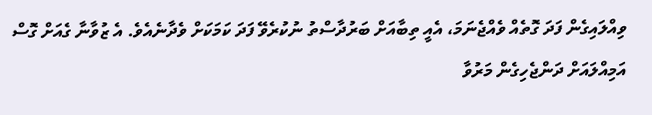ވިއްލައިގެން ފަދަ ގޮތެއް ވެއްޖެނަމަ، އެއީ ތިބާއަށް ބަރުދާސްތު ނުކުރެވޭ ފަދަ ކަމަކަށް ވެދާނެއެވެ. އެ ޒުވާނާ ގެއަށް ގޮސް އަމިއްލައަށް ދަންޖެހިގެން މަރުވާ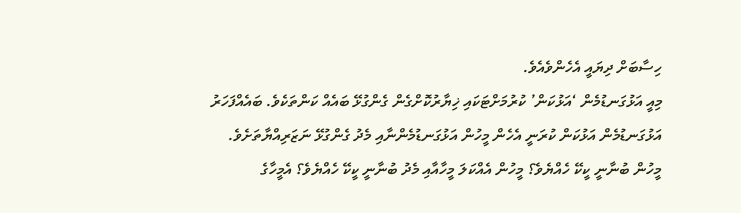ހިސާބަށް ދިޔައީ އެހެންވެއެވެ.
މިއީ އަޅުގަނޑުމެން ‘އަޅުކަން’ ކުރުމަށްޓަކައި ޚިޔާރުކޮށްގެން ގެންގުޅޭ ބައެއް ކަންތަކެވެ. ބައެއްފަހަރު އަޅުގަނޑުމެން އަޅުކަން ކުރަނީ އެހެން މީހުން އަޅުގަނޑުމެންނާއި މެދު ގެންގުޅޭ ނަޒަރިއްޔާތަށެވެ.
މީހުން ބުނާނީ ކީކޭ ހެއްޔެވެ؟ މީހުން އެއްކަލަ މީހާއާއި މެދު ބުނާނީ ކީކޭ ހެއްޔެވެ؟ އެމީހާގެ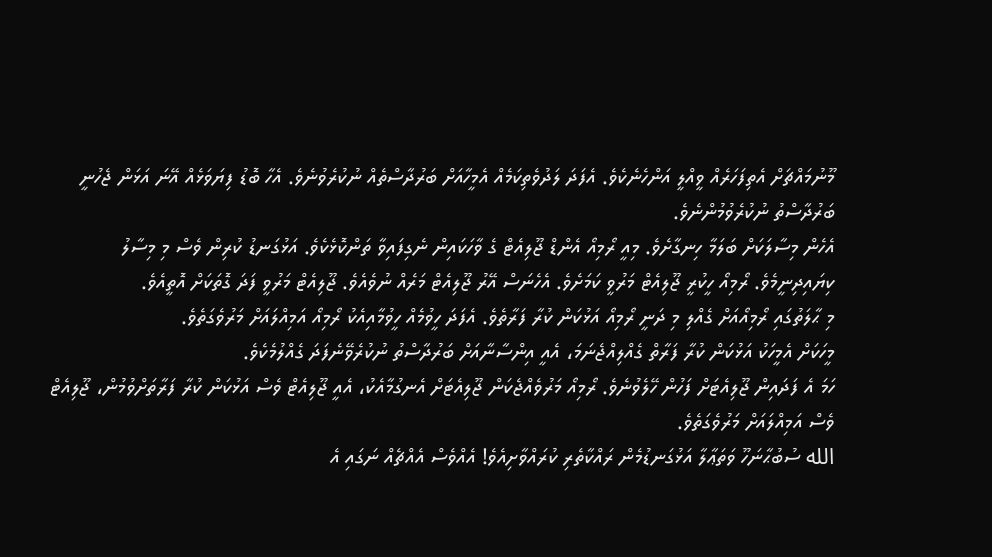މޫނުމައްޗަށް އެތިފަހަރެއް ވީއްލީ އަންހެނެކެވެ. އެފަދަ ލަދުވެތިކަމެއް އެމީހާއަށް ބަރުދާސްތެއް ނުކުރެވުނެވެ. އެހާ ބޮޑު ފިޔަވަޅެއް އޭނަ އަޅަން ޖެހުނީ ބަރުދާސްތު ނުކުރެވުމުންނެވެ.
އެހެން މިސާލަކަށް ބަލަމާ ހިނގާށެވެ. މިއީ ރޯމިއޯ އެންޑް ޖޫލިއެޓް ގެ ވާހަކައިން ނެގިފައިވާ ތަންކޮޅެކެވެ. އަޅުގަނޑު ކުރިން ވެސް މި މިސާލު ކިޔައިދިނީމެވެ. ރޯމިއޯ ހީކުރީ ޖޫލިއެޓް މަރުވީ ކަމަށެވެ. އެހެނަސް އޭރު ޖޫލިއެޓް މަރެއް ނުވެއެވެ. ޖޫލިއެޓް މަރުވީ ފަދަ ގޮތަކަށް އޮތީއެވެ.
މި ޙާލަތުގައި ރޯމިއޯއަށް ގެއްލި މި ދަނީ ރޯމިއޯ އަޅުކަން ކުރާ ފަރާތެވެ. އެފަދަ ހީވުމެއް ހީވުމާއިއެކު ރޯމިއޯ އަމިއްލައަށް މަރުވެގަތެވެ.
މީހަކަށް އެމީހަކު އަޅުކަން ކުރާ ފަރާތް ގެއްލިއްޖެނަމަ، އެއީ އިންސާނާއަށް ބަރުދާސްތު ނުކުރެވޭނެފަދަ ގެއްލުމެކެވެ.
ހަމަ އެ ފަދައިން ޖޫލިއެޓަށް ފަހުން ހޭލެވުނެވެ. ރޯމިއޯ މަރުވެއްޖެކަން ޖޫލިއެޓަށް އެނގުމާއެކު، އެއީ ޖޫލިއެޓް ވެސް އަޅުކަން ކުރާ ފަރާތަށްވުމުން، ޖޫލިއެޓް ވެސް އަމިއްލައަށް މަރުވެގަތެވެ.
الله ސުބުޙާނަހޫ ވަތަޢާލާ އަޅުގަނޑުމެން ރައްކާތެރި ކުރައްވާށިއެވެ! އެއްވެސް އެއްޗެއް ނަގައި އެ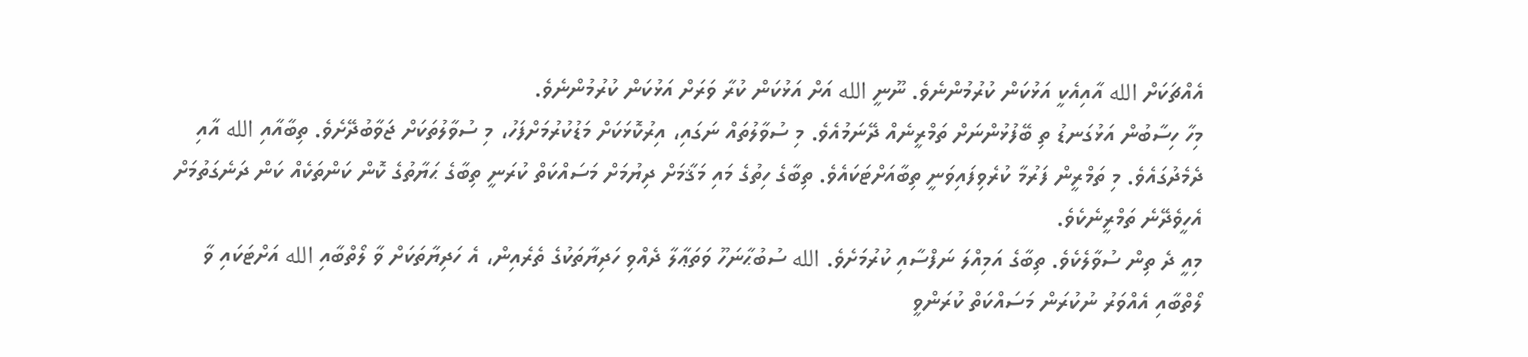އެއްޗަކަށް الله އާއިއެކީ އަޅުކަން ކުރުމުންނެވެ. ނޫނީ الله އަށް އަޅުކަން ކުރާ ވަރަށް އަޅުކަން ކުރުމުންނެވެ.
މިހާ ހިސާބުން އަޅުގަނޑު ތި ބޭފުޅުންނަށް ތަމްރީނެއް ދޭނަމުއެވެ. މި ސުވާލުތައް ނަގައި، އިރުކޮޅަކަށް މަޑުކުރުމަށްފަހު، މި ސުވާލުތަކަށް ޖަވާބުދޭށެވެ. ތިބާއާއި الله އާއި ދެމެދުގައެވެ. މި ތަމްރީން ފަރުމާ ކުރެވިފައިވަނީ ތިބާއަށްޓަކައެވެ. ތިބާގެ ހިތުގެ މައި މަޤާމަށް ދިޔުމަށް މަސައްކަތް ކުރަނީ ތިބާގެ ޙަޔާތުގެ ކޮން ކަންތަކެއް ކަން ދަނެގަތުމަށް އެހީވެދޭނެ ތަމްރީނެކެވެ.
މިއީ ދެ ތިން ސުވާލެކެވެ. ތިބާގެ އަމިއްލަ ނަފްސާއި ކުރުމަށެވެ. الله ސުބުޙާނަހޫ ވަތަޢާލާ ދެއްވި ހަދިޔާތަކުގެ ތެރެއިން، އެ ހަދިޔާތަކަށް ވާ ލޯތްބާއި الله އަށްޓަކައި ވާ ލޯތްބާއި އެއްވަރު ނުކުރަން މަސައްކަތް ކުރަންވީ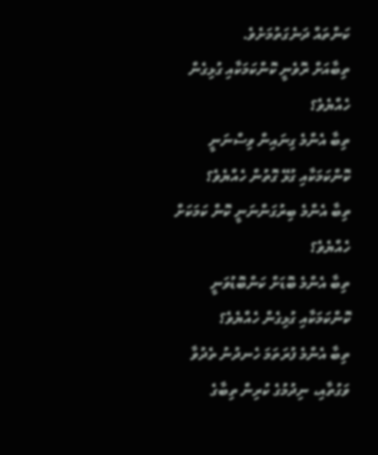ކަންތައް ދަނެގަތުމަށެވެ.
ތިބާއަށް ރޮވެނީ ކޮންކަމަކާއި ގުޅިގެން ހެއްޔެވެ؟
ތިބާ އެންމެ ގިނައިން ވިސްނަނީ ކޮންކަމަކާއި ގުޅޭ ގޮތުން ހެއްޔެވެ؟
ތިބާ އެންމެ ބިރުގަންނަނީ ކޮން ކަމަކަށް ހެއްޔެވެ؟
ތިބާ އެންމެ ބޮޑަށް ކަންބޮޑުވަނީ ކޮންކަމަކާއި ގުޅިގެން ހެއްޔެވެ؟
ތިބާ އެންމެ ފުރަތަމަ ހެނދުނު ތެދުވާ ވަގުތާއި، ނިދުމުގެ ކުރިން ތިބާގެ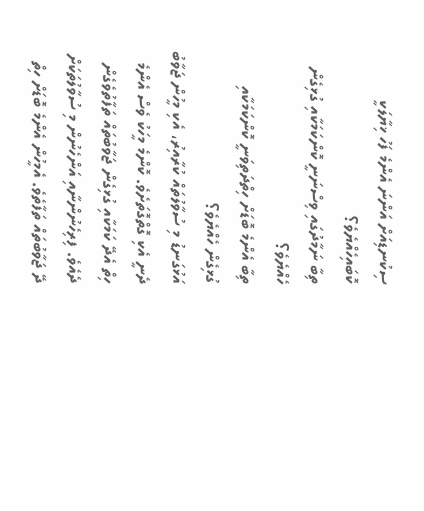ސިކުނޑިއަށް އަންނަ އެންމެ ފަހު ޚިޔާލަކީ ކޮބައިހެއްޔެވެ؟
ތިބާ ނަމާދުގައި ވިސްނަނީ ކޮންކަމަކާއި ގުޅިގެން ހެއްޔެވެ؟
ތިބާ އެންމެ ބޮޑަށް ހިތްދަތިވަނީ ކޮންކަމަކާއި ގުޅިގެން ހެއްޔެވެ؟
އަޅުގަނޑު މި ސުވާލުތައް ކުރާއިރު، އެކި މީހުން ޖަވާބު ދެނީ އެކި ގޮތްގޮތަށެވެ. ކޮންމެ މީހަކު ވެސް އެންމެ ހިތް އެދޭ ކަމަކާއި ގުޅިގެން ޖަވާބުތައް ތަފާތުވެގެން ދެއެވެ. ފިރިހެނުންނާއި އަންހެނުން މި ސުވާލުތަކަށް ދޭ ޖަވާބުތައް ތަފާތެވެ. އެމީހުން އެންމެ ބޮޑަށް ހިތް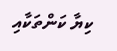ކިޔާ ކަންތަކާއި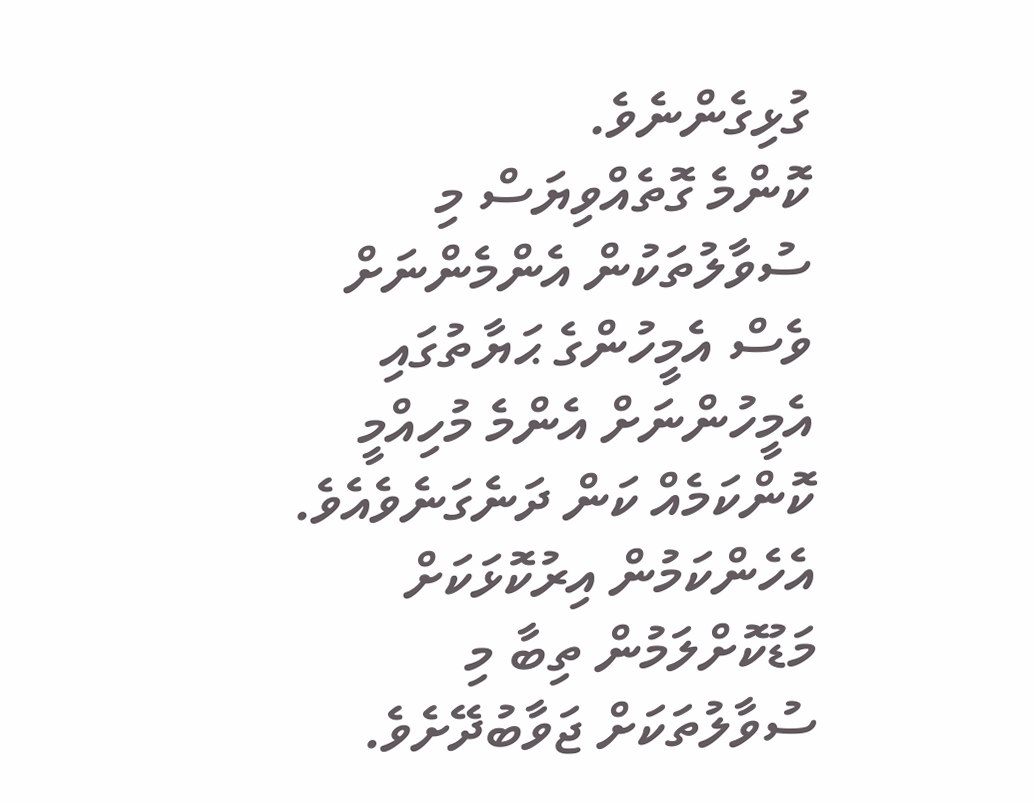ގުޅިގެންނެވެ.
ކޮންމެ ގޮތެއްވިޔަސް މި ސުވާލުތަކުން އެންމެންނަށް ވެސް އެމީހުންގެ ޙަޔާތުގައި އެމީހުންނަށް އެންމެ މުހިއްމީ ކޮންކަމެއް ކަން ދަނެގަނެވެއެވެ. އެހެންކަމުން އިރުކޮޅަކަށް މަޑުކޮށްލަމުން ތިބާ މި ސުވާލުތަކަށް ޖަވާބުދޭށެވެ.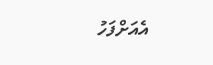އެއަށްފަހު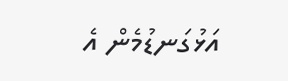އަޅުގަނޑުމެން އެ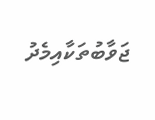ޖަވާބުތަކާއިމެދު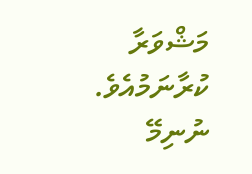މަޝްވަރާ ކުރާނަމުއެވެ.
ނުނިމޭ